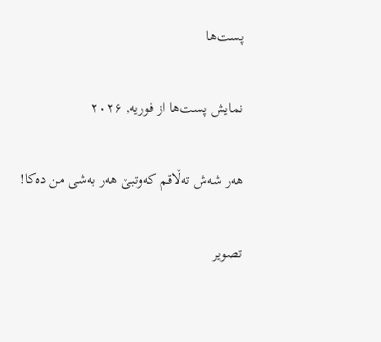پست‌ها

نمایش پست‌ها از فوریه, ۲۰۲۶

هەر شەش تەڵاقم کەوتبێ هەر بەشی من دەکا!

تصویر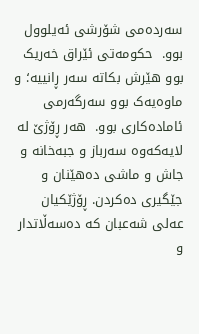سەردەمی شۆرشی ئەیلوول بوو.  حکومەتی ئێراق خەریک بوو هێرش بکاتە سەر ڕانییە؛ و ماوەیەک بوو سەرگەرمی ئامادەکاری بوو.  هەر ڕۆژێ لە لایەکەوە سەرباز و جبەخانە و جاش و ماشی دەهێنان و جێگیری دەکردن. ڕۆژێکیان عەلی شەعبان کە دەسەڵاتدار و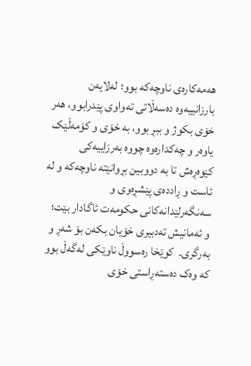هەمەکارەی ناوچەکە بوو؛ لەلایەن بارزانییەوە دەسەڵاتی تەواوی پێدرابوو، هەر خۆی بکوژ و ببڕ بوو، بە خۆی و کۆمەڵێک یاوەر و چەکدارەوە چووە بەرزاییەکی کێوەڕەش تا بە دووبین بڕوانێتە ناوچەکە و لە ئاست و ڕاددەی پێشڕەوی و سەنگەرلێدانەکانی حکومەت ئاگادار بێت؛ و ئەمانیش تەدبیری خۆیان بکەن بۆ شەڕ و بەرگری.  کوێخا رەسووڵ ناوێکی لەگەڵ بوو کە وەک دەستەڕاستی خۆی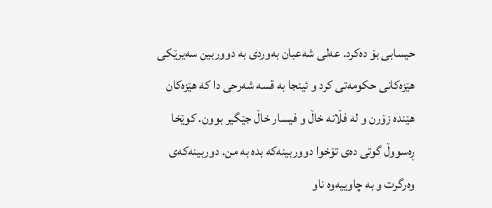حیسابی بۆ دەکرد. عەلی شەعبان بەوردی بە دووربین سەیرێکی هێزەکانی حکومەتی کرد و ئینجا بە قسە شەرحی دا کە هێزەکان هێندە زۆرن و لە فڵانە خاڵ و فیسار خاڵ جێگیر بوون. کوێخا ڕەسووڵ گوتی دەی تۆخوا دووربینەکە بدە بە من. دوربینەکەی وەرگرت و بە چاوییەوە ناو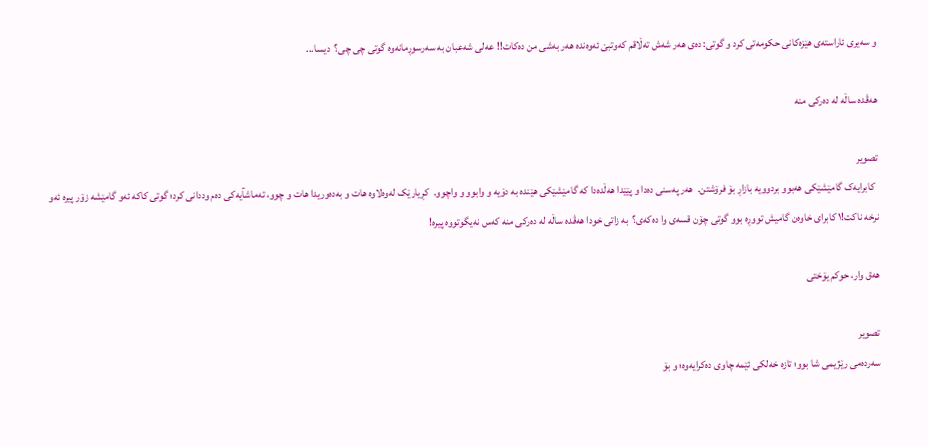و سەیری ئاراستەی هێزەکانی حکومەتی کرد و گوتی: دەی هەر شەش تەڵاقم کەوتبێ ئەوەندە هەر بەشی من دەکات!! عەلی شەعبان بە سەرسوڕمانەوە گوتی چی چی؟  دیسا...

هەڤدە ساڵە لە دەرکی منە

تصویر
  کابرایەک گامێشێکی هەبوو بردوویە بازاڕ بۆ فرۆشتن.  هەر پەسنی دەدا و پێێدا هەڵدەدا کە گامێشێکی هێندە بە دۆیە و وابوو و واچوو.  کڕیارێک لەوەلاوە هات و بەدەوریدا هات و چوو، تەماشآیەکی دەم وددانی کرد؛ گوتی کاکە ئەو گامێشە زۆر پیرە ئەو نرخە ناکت!١ کابرای خاوەن گامیش تووڕە بوو گوتی چۆن قسەی وا دەکەی؟  بە زاتی خودا هەڤدە ساڵە لە دەرکی منە کەس نەیگوتووە پیرە!

هەق وار، حوکم یۆختی

تصویر
سەردەمی رێژیمی شا بوو؛ تازە خەلکی ئێمە چاوی دەکرایەوە؛ و بۆ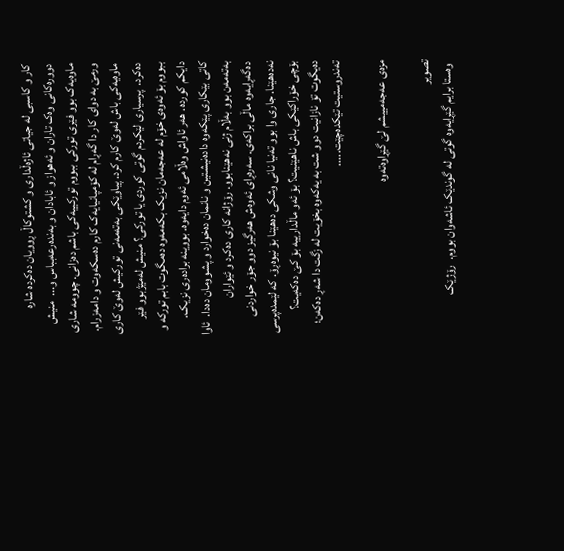کار و کاسبی لە جیاتی ئاژەڵداری و کشتوکاڵ ڕوویان دەکردە شارە دوورەکانی وەک تاران و ئەهواز و ئابادان و بەندەرعەبباس و...  منیش ماوەیەک بوو فێری تورکی ببووم تورکییەکی باشم دەزانی. چوومە شاری ورمێ بە دوای کار دا گەڕام لە کۆمپانیایەک کارم دەسکەوت و دامەزرام. ماوەیەکی باش لەوێ کارم کرد. پیاوێکی بەتەمەنی تورکیش لەوێ کاری دەکرد.  پرسیاری لێکردم گوتی کوردی یا تورکی؟ منیش لەمێژبوو فێر ببووم بۆ ئەوەی خۆم لە عەجەمان نزیک بکەمەوە دەمگوت بابم تورکە و دایکم کوردە. هەر ئاواش وەڵامی ئەوم دایەوە. بووینە برادەری نزیک. کاتی بێکاری پێکەوە دادەنیشتین و نانمان دەخوارد و پشوومان دەدا.  ئاوا بەتەمەن بوو بەڵام ژنی نەهێنابوو. رۆژانە کاری دەکرد و ئێواران دەگەڕایەوە ماڵی براکەی. سەرەڕای ئەوەش هەرگیز دوو جۆر خواردنی نەدەهێنا. جاری وا بوو تەنیا نانی وشکی دەهێنا بۆ نیوەڕۆ. کە لێمدەپرسی بۆچی خۆراکێکی باش ناهێنیت؟ بۆ ئەو ماڵدارییە بۆ کێ دەکەیت؟  دەیگوت تۆ نازانیت دوو شت بە یەکەوە بخۆیت لە زگت دا شەڕ دەکەن؛ تەندروستیت تێکدەچێت.....

مزەی عەجەمییشم لێ گێڕاوەتەوە

تصویر
  وەستا برایم گێڕایەوە گوتی لە گوندێک ئاشەوان بووم.  رۆژێک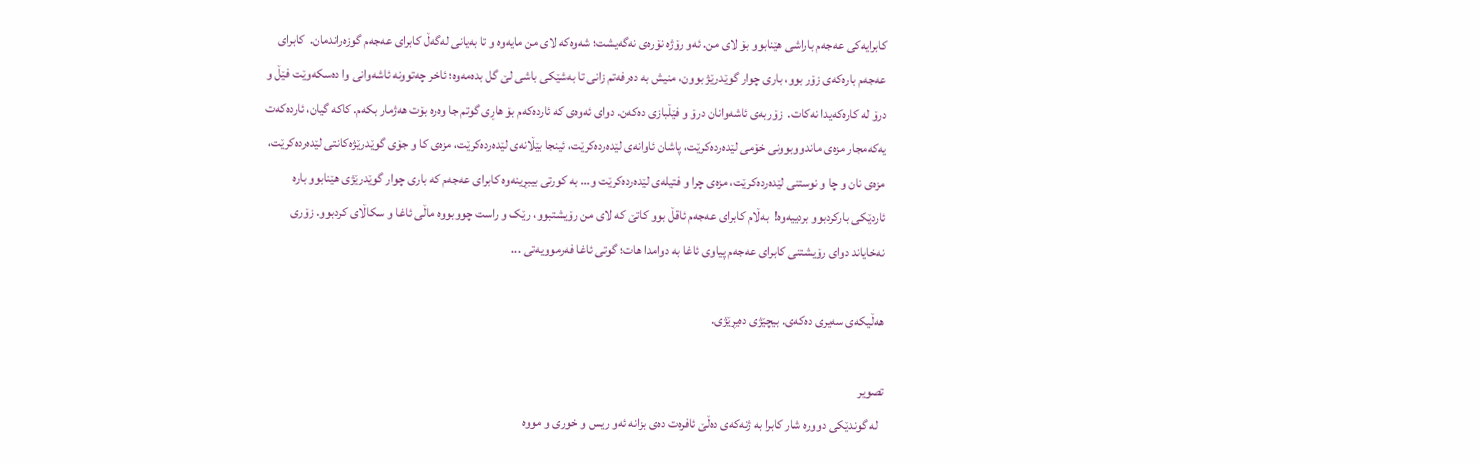کابرایەکی عەجەم باراشی هێنابوو بۆ لای من. ئەو رۆژە نۆرەی نەگەیشت؛ شەوەکە لای من مایەوە و تا بەیانی لەگەڵ کابرای عەجەم گوزەراندمان.  کابرای عەجەم بارەکەی زۆر بوو، باری چوار گوێدرێژ بوون، منیش بە دەرفەتم زانی تا بەشێکی باشی لێ گل بدەمەوە؛ ئاخر چەتوونە ئاشەوانی وا دەسکەوێت فێڵ و درۆ لە کارەکەیدا نەکات.  زۆربەی ئاشەوانان درۆ و فێڵبازی دەکەن. دوای ئەوەی کە ئاردەکەم بۆ هاڕی گوتم جا وەرە بۆت هەژمار بکەم. کاکە گیان، ئاردەکەت یەکەمجار مزەی ماندووبوونی خۆمی لێدەردەکرێت، پاشان ئاوانەی لێدەردەکرێت، ئینجا بێڵانەی لێدەردەکرێت، مزەی کا و جۆی گوێدرێژەکانتی لێدەردەکرێت، مزەی نان و چا و نوستنی لێدەردەکرێت، مزەی چرا و فتیلەی لێدەردەکرێت و... بە کورتی بیبڕینەوە کابرای عەجەم کە باری چوار گوێدرێژی هێنابوو بارە ئاردێکی بارکردبوو بردییەوە!  بەڵام کابرای عەجەم ئاقڵ بوو کاتێ کە لای من رۆیشتبوو، رێک و راست چووبووە ماڵی ئاغا و سکاڵای کردبوو. زۆری نەخایاند دوای رۆیشتنی کابرای عەجەم پیاوی ئاغا بە دوامدا هات؛ گوتی ئاغا فەرموویەتی ...

هەڵیکەی سەیری دەکەی. بیچێژی دەیڕێژی.

تصویر
  لە گوندێکی دوورە شار کابرا بە ژنەکەی دەڵێ ئافرەت دەی بزانە ئەو ریس و خوری و مووە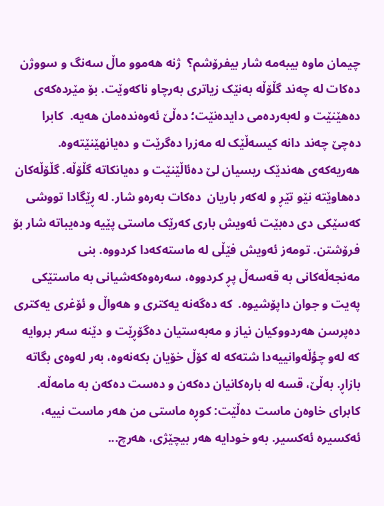چیمان ماوە بیبەمە شار بیفرۆشم؟  ژنە هەموو ماڵ سەنگ و سووژن دەکات لە چەند گڵۆڵە بەنێک زیاتری بەرچاو ناکەوێت. بۆ مێردەکەی دەهێنێت و لەبەردەمی دایدەنێت؛ دەڵێ ئەوەندەمان هەیە.  کابرا دەچێ چەند دانە کیسەڵێک لە مەزرا دەگرێت و دەیانهێنێتەوە. هەریەکەی هەندێک ریسیان لێ دەئاڵێنێت و دەیانکاتە گڵۆڵە. گڵۆڵەکان دەهاوێتە نێو تێڕ و لەکەر باریان  دەکات بەرەو شار. لە ڕێگادا تووشی کەسێکی دی دەبێت ئەویش باری کەرێک ماستی پێیە ودەیباتە شار بۆ فرۆشتن. تومەز ئەویش فێڵی لە ماستەکەدا کردووە. بنی مەنجەڵەکانی بە قەسەڵ پڕ کردووە، سەرەوەکەشیانی بە ماستێکی پەیت و جوان داپۆشیوە.  کە دەگەنە یەکتری و هەواڵ و ئۆغری یەکتری دەپرسن هەردووکیان نیاز و مەبەستیان دەگۆڕێت و دێنە سەر بروایە کە لەو چؤڵەوانییەدا شتەکە لە کۆڵ خۆیان بکەنەوە، بەر لەوەی بگاتە بازاڕ. بەڵێ، قسە لە بارەکانیان دەکەن و دەست دەکەن بە مامەڵە.  کابرای خاوەن ماست دەڵێت: کوڕە ماستی من هەر ماست نییە، ئەکسیرە ئەکسیر. بەو خودایە هەر بیچێژی، هەرچ...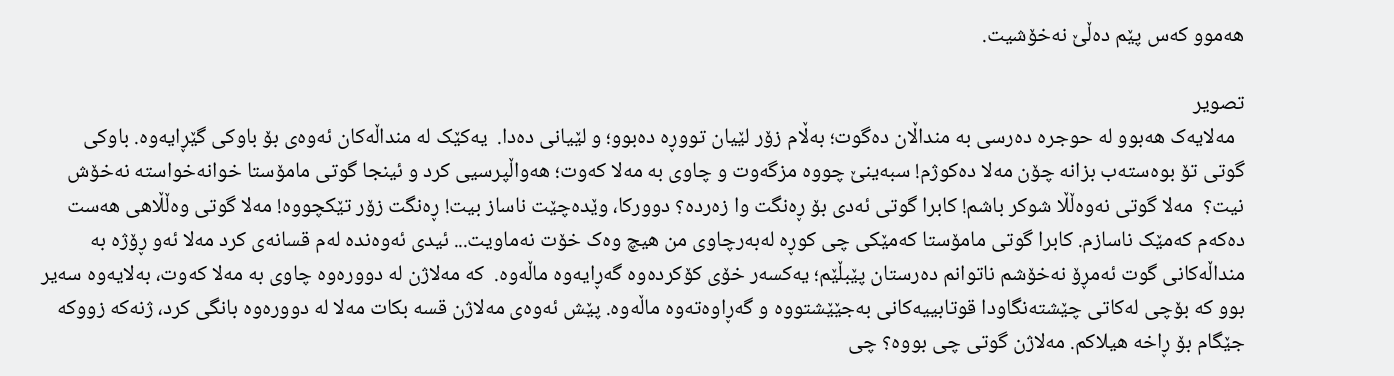هەموو کەس پێم دەڵێ نەخۆشیت.

تصویر
  مەلایەک هەبوو لە حوجرە دەرسی بە منداڵان دەگوت؛ بەڵام زۆر لێیان تووڕە دەبوو؛ و لێیانی دەدا.  یەکێک لە منداڵەکان ئەوەی بۆ باوکی گێڕایەوە. باوکی گوتی تۆ بوەستەب بزانە چۆن مەلا دەکوژم! سبەینێ چووە مزگەوت و چاوی بە مەلا کەوت؛ هەواڵپرسیی کرد و ئینجا گوتی مامۆستا خوانەخواستە نەخۆش نیت؟  مەلا گوتی نەوەڵڵا شوکر باشم! کابرا گوتی ئەدی بۆ ڕەنگت وا زەردە؟ دوورکا، وێدەچێت ناساز بیت! ڕەنگت زۆر تێکچووە! مەلا گوتی وەڵڵاهی هەست دەکەم کەمێک ناسازم. کابرا گوتی مامۆستا کەمێکی چی کوڕە لەبەرچاوی من هیچ وەک خۆت نەماویت... ئیدی ئەوەندە لەم قسانەی کرد مەلا ئەو ڕۆژە بە منداڵەکانی گوت ئەمڕۆ نەخۆشم ناتوانم دەرستان پێبڵێم؛ یەکسەر خۆی کۆکردەوە گەڕایەوە ماڵەوە.  کە مەلاژن لە دوورەوە چاوی بە مەلا کەوت، بەلایەوە سەیر بوو کە بۆچی لەکاتی چێشتەنگاودا قوتابییەکانی بەجێێشتووە و گەڕاوەتەوە ماڵەوە. پێش ئەوەی مەلاژن قسە بکات مەلا لە دوورەوە بانگی کرد، ژنەکە زووکە جێگام بۆ ڕاخە هیلاکم. مەلاژن گوتی چی بووە؟ چی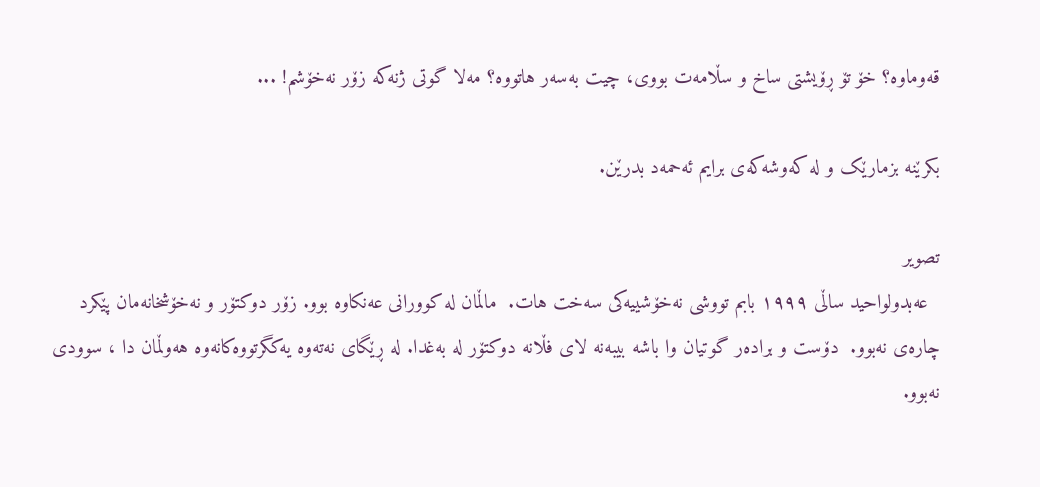قەوماوە؟ خۆ تۆ ڕۆیشتی ساخ و سڵامەت بووی، چیت بەسەر هاتووە؟ مەلا گوتی ژنەکە زۆر نەخۆشم! ...

بکرێنە بزمارێک و لە کەوشەکەی برایم ئەحمەد بدرێن.

تصویر
  عەبدولواحید ساڵی ١٩٩٩ بابم تووشی نەخۆشییەکی سەخت هات.  ماڵمان لە کوورانی عەنکاوە بوو. زۆر دوکتۆر و نەخۆشخانەمان پێکرد چارەی نەبوو.  دۆست و برادەر گوتیان وا باشە بیبەنە لای فڵانە دوکتۆر لە بەغدا. لە ڕێگای نەتەوە یەکگرتووەکانەوە هەوڵمان دا ، سوودی نەبوو.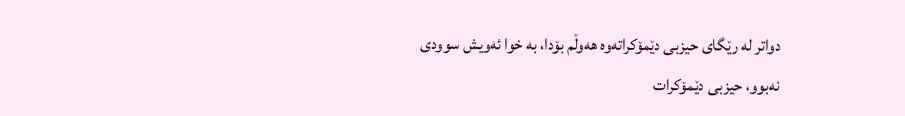دواتر لە رێگای حیزبی دێمۆکراتەوە هەوڵم بۆدا، بە خوا ئەویش سوودی نەبوو، حیزبی دێمۆکرات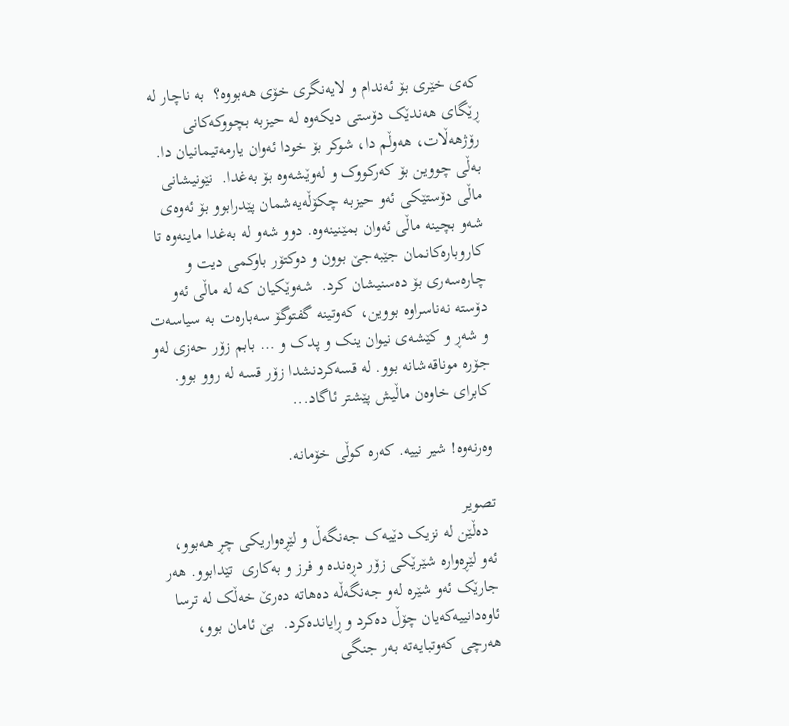کەی خێری بۆ ئەندام و لایەنگری خۆی هەبووە؟  بە ناچار لە ڕێگای هەندێک دۆستی دیکەوە لە حیزبە بچووکەکانی رۆژهەڵات، هەوڵم دا، شوکر بۆ خودا ئەوان یارمەتیمانیان دا. بەڵی چووین بۆ کەرکووک و لەوێشەوە بۆ بەغدا.  نێونیشانی ماڵی دۆستێکی ئەو حیزبە چکۆڵەیەشمان پێدرابوو بۆ ئەوەی شەو بچینە ماڵی ئەوان بمێنینەوە. دوو شەو لە بەغدا ماینەوە تا کاروبارەکانمان جێبەجێ بوون و دوکتۆر باوکمی دیت و چارەسەری بۆ دەسنیشان کرد.  شەوێکیان کە لە ماڵی ئەو دۆستە نەناسراوە بووین، کەوتینە گفتوگۆ سەبارەت بە سیاسەت و شەڕ و کێشەی نیوان ینک و پدک و … بابم زۆر حەزی لەو جۆرە موناقەشانە بوو. لە قسەکردنشدا زۆر قسە لە روو بوو. کابرای خاوەن ماڵیش پێشتر ئاگاد...

وەرنەوە! شير نییە. کەرە کوڵی خۆمانە.

تصویر
  دەڵێن لە نزیک دێیەک جەنگەڵ و لێڕەواریکی چڕ هەبوو، ئەو لێڕەوارە شێرێکی زۆر دڕەندە و فرز و بەکاری  تێدابوو. هەر جارێک ئەو شێرە لەو جەنگەڵە دەهاتە دەرێ خەڵک لە ترسا ئاوەدانییەکەیان چۆڵ دەکرد و ڕایاندەکرد.  بێ ئامان بوو، هەرچی کەوتبایەتە بەر جنگی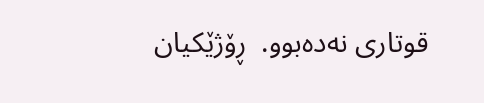قوتاری نەدەبوو.  ڕۆژێکیان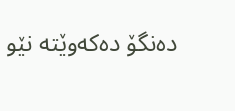دەنگۆ دەکەوێتە نێو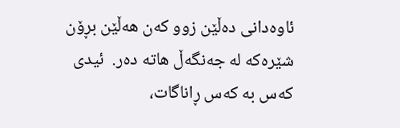ئاوەدانی دەڵێن زوو کەن هەڵێن بڕۆن شێرەکە لە جەنگەڵ هاتە دەر.  ئیدی کەس بە کەس ڕاناگات،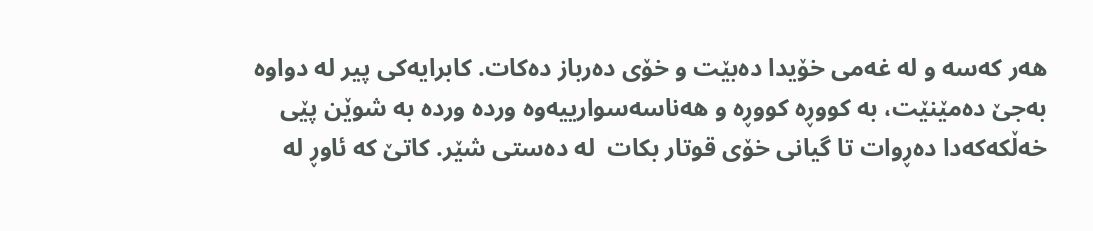هەر کەسە و لە غەمی خۆیدا دەبێت و خۆی دەرباز دەکات. کابرایەکی پیر لە دواوە بەجێ دەمێنێت، بە کووڕە کووڕە و هەناسەسوارییەوە وردە وردە بە شوێن پێی خەڵکەکەدا دەڕوات تا گیانی خۆی قوتار بکات  لە دەستی شێر. کاتێ کە ئاوڕ لە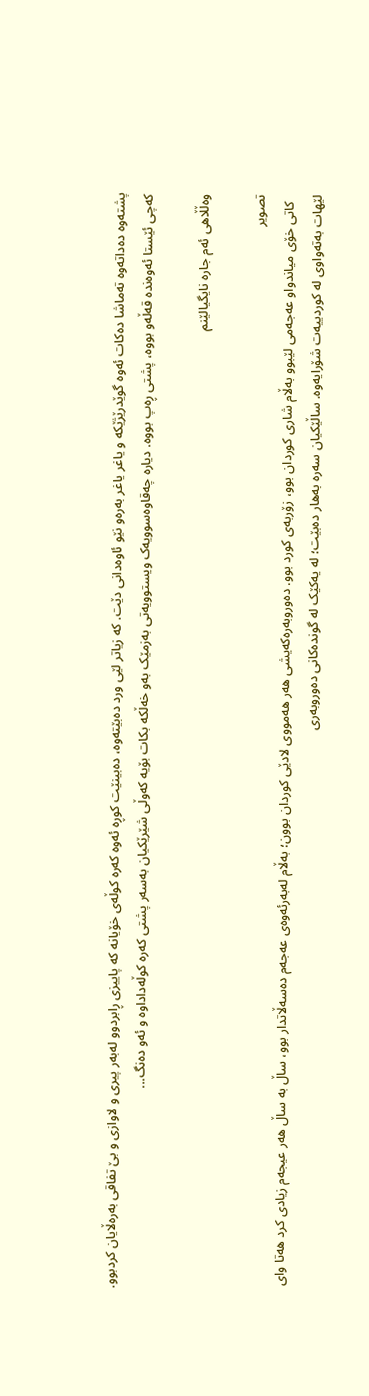پشتەوە دەداتەوە تەماشا دەکات ئەوە گوێدرێژێکە و یاغر یاغر بەرەو نێو ئاوەدانی دێت. کە زیاتر لێی ورد دەبێتەوە، دەبینێت کوڕە ئەوە کەرە کوڵەی خۆیانە کە پاییزی ڕابردوو لەبەر پیری و لاوازی و بێ تفاقی بەرەڵایان کردبوو.  کەچی ئێستا ئەوەندە قەڵەو بووە، پشتی ڕەپ بووە. دیارە چەقاوەسوویەک ویستوویەتی بەزمێک بەو خەڵکە بکات بۆیە کەوڵی شێرێکیان بەسەر پشتی کەرە کوڵەداداوە و ئەو دەنگ...

وەڵڵاهی ئەم جارە نایگیالێنم

تصویر
  کاتی خۆی میاندواو عەجەمی لێبوو بەڵام شاری کوردان بوو، زۆربەی کورد بوو. دەوروبەرەکەیشی هەر هەمووی لادێی کوردان بوون؛ بەڵام لەبەرئەوەی عەجەم دەسەڵاتدار بوو، ساڵ بە ساڵ هەر عيجەم زیادی کرد هەتا وای لێهات بەتەواوی لە کوردییەت شۆرایەوە. ساڵێکیان سەرە بەهار دەبێت؛ لە یەکێک لە گوندەکانی دەوروبەری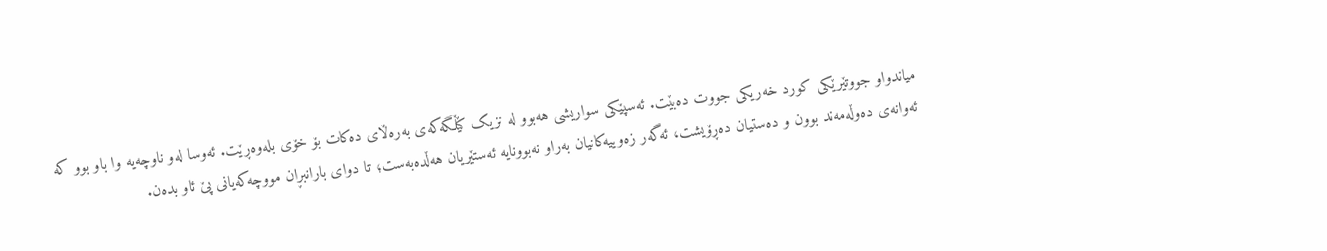میاندواو جووتێرێکی کورد خەریکی جووت دەبێت. ئەسپێکی سواریشی هەبوو لە نزیک کێڵگەکەی بەرەڵای دەکات بۆ خۆی بلەوەڕێت. ئەوسا لەو ناوچەیە وا باو بوو کە ئەوانەی دەوڵەمەند بوون و دەستیان دەڕۆیشت، ئەگەر زەوییەکانیان بەراو نەبوونایە ئەستێریان هەڵدەبەست؛ تا دوای بارانبڕان مووچەکەیانی پێ ئاو بدەن.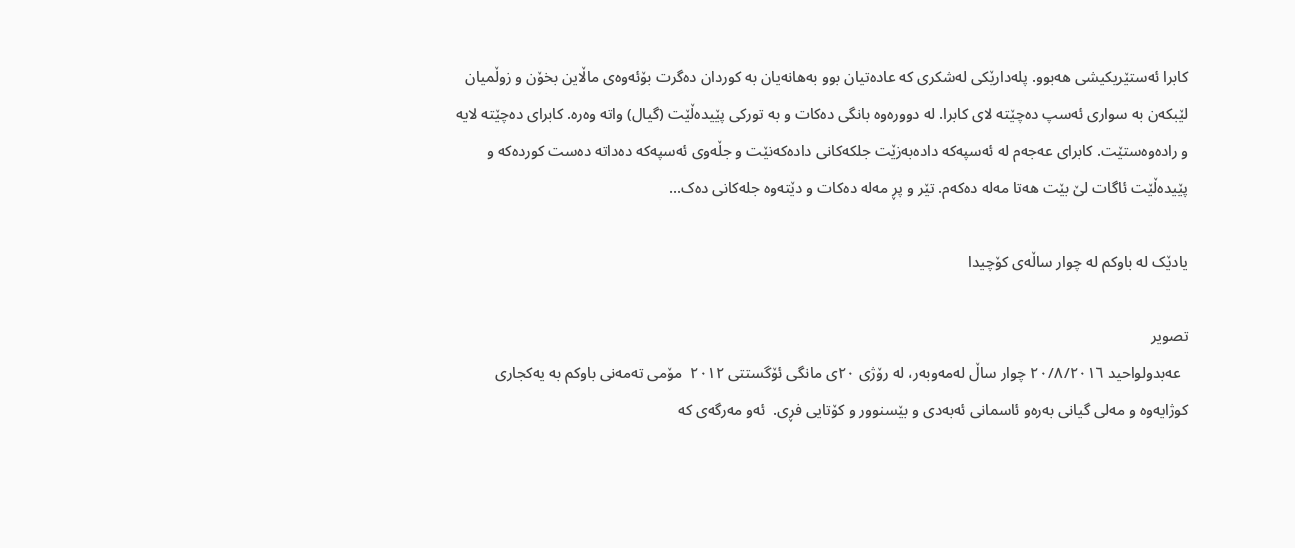کابرا ئەستێریکیشی هەبوو. پلەدارێکی لەشکری کە عادەتیان بوو بەهانەیان بە کوردان دەگرت بۆئەوەی ماڵاین بخۆن و زوڵمیان لێبکەن بە سواری ئەسپ دەچێتە لای کابرا. لە دوورەوە بانگی دەکات و بە تورکی پێیدەڵێت (گیال) واتە وەرە. کابرای دەچێتە لایە و رادەوەستێت. کابرای عەجەم لە ئەسپەکە دادەبەزێت جلکەکانی دادەکەنێت و جڵەوی ئەسپەکە دەداتە دەست کوردەکە و پێیدەڵێت ئاگات لێ بێت هەتا مەلە دەکەم. تێر و پڕ مەلە دەکات و دێتەوە جلەکانی دەک...

یادێک لە باوکم لە چوار ساڵەی کۆچیدا

تصویر
  عەبدولواحید ٢٠/٨/٢٠١٦ چوار ساڵ لەمەوبەر، لە رۆژی ٢٠ی مانگی ئۆگستتی ٢٠١٢  مۆمی تەمەنی باوکم بە یەکجاری کوژایەوە و مەلی گیانی بەرەو ئاسمانی ئەبەدی و بێسنوور و کۆتایی فڕی.  ئەو مەرگەی کە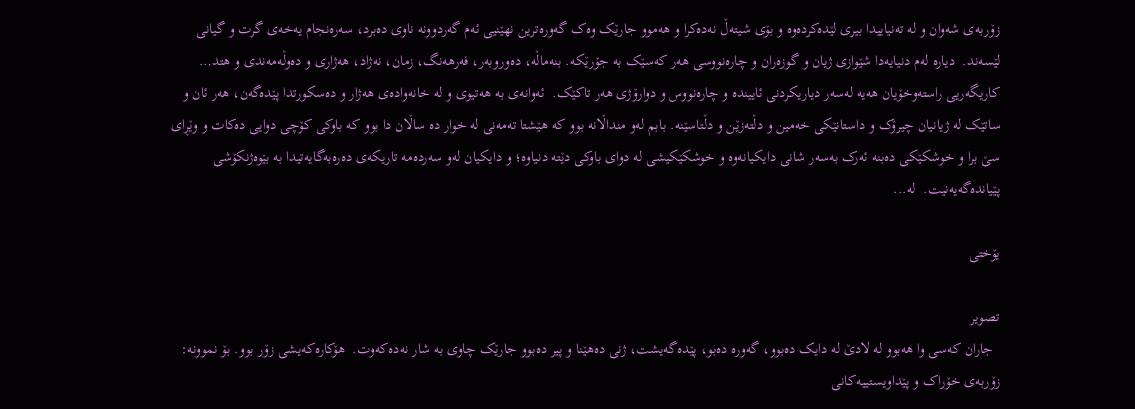زۆربەی شەوان و لە تەنیاییدا بیری لێدەکردەوە و بۆی شیتەڵ نەدەکرا و هەموو جارێک وەک گەورەترین نهێنیی ئەم گەردوونە ناوی دەبرد، سەرەنجام یەخەی گرت و گیانی لێسەند.  دیارە لەم دنیایەدا شێوازی ژیان و گوزەران و چارەنووسی هەر کەسێک بە جۆرێکە. بنەماڵە، دەوروبەر، فەرهەنگ، زمان، نەژاد، هەژاری و دەوڵەمەندی و هتد… کاریگەریی راستەوخۆیان هەیە لەسەر دیاریکردنی ئاییندە و چارەنووس و دوارۆژی هەر تاکێک.  ئەوانەی بە هەتیوی و لە خانەوادەی هەژار و دەسکورتدا پێدەگەن، هەر ئان و ساتێک لە ژیانیان چیرۆک و داستانێکی خەمین و دڵتەزێن و دڵتاسێنە. بابم لەو منداڵانە بوو کە هێشتا تەمەنی لە خوار دە ساڵان دا بوو کە باوکی کۆچی دوایی دەکات و وێڕای سێ برا و خوشکێکی دەبنە ئەرک بەسەر شانی دایکیانەوە و خوشکێکیشی لە دوای باوکی دێتە دنیاوە؛ و دایکیان لەو سەردەمە تاریکەی دەرەبەگایەتیدا بە بێوەژنکۆشی پێیاندەگەیەنیت.  لە...

یۆختی

تصویر
  جاران که‌سی وا هه‌بوو له‌ لادێ له‌ دایک ده‌بوو، گه‌وره‌ ده‌بو، پێده‌گه‌یشت، ژنی ده‌هێنا و پیر ده‌بوو جارێک چاوی به‌ شار نه‌ده‌که‌وت.  هۆکاره‌که‌یشی زۆر بوو. بۆ نموونه‌: زۆربه‌ی خۆراک و پێداویستییه‌کانی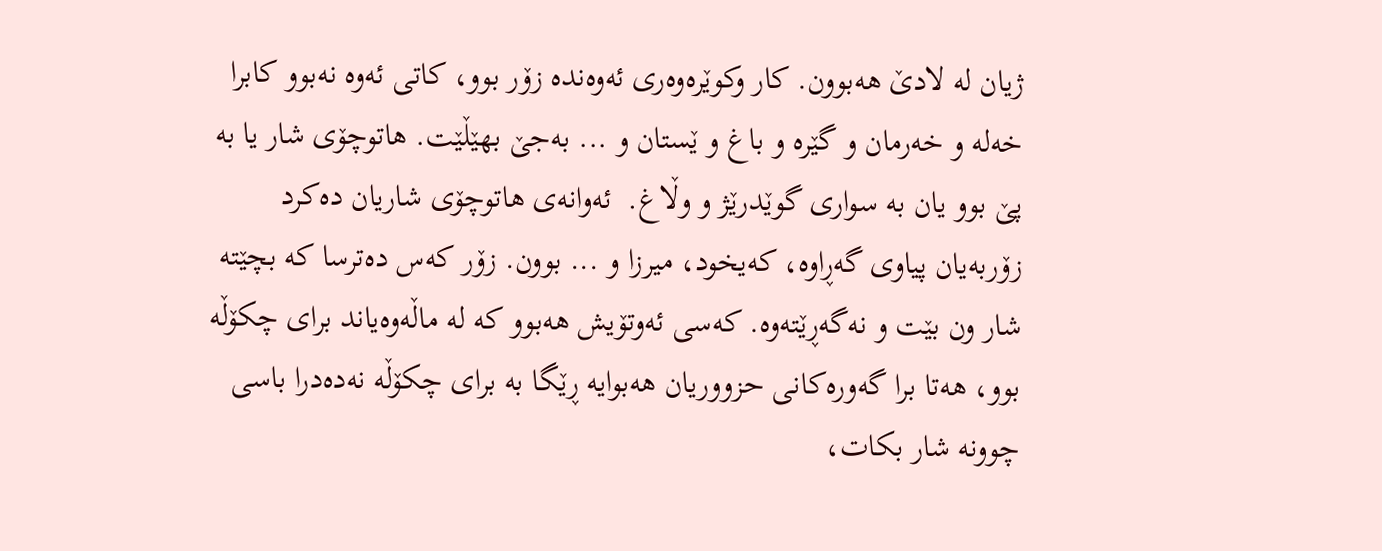ژیان له‌ لادێ هه‌بوون. کار وکوێره‌وه‌ری ئه‌وه‌نده‌ زۆر بوو، کاتی ئه‌وه‌ نه‌بوو کابرا خه‌له‌ و خه‌رمان و گێره‌ و باغ و ێستان و ... به‌جێ بهێڵێت. هاتوچۆی شار یا به‌ پێ بوو یان به‌ سواری گوێدرێژ و وڵاغ.  ئه‌وانه‌ی هاتوچۆی شاریان ده‌کرد زۆربه‌یان پیاوی گه‌ڕاوه‌، که‌یخود، میرزا و ... بوون. زۆر که‌س ده‌ترسا که‌ بچێته‌ شار ون بێت و نه‌گه‌ڕێته‌وه‌. که‌سی ئه‌وتۆیش هه‌بوو که‌ له‌ ماڵه‌وه‌یاند برای چکۆڵه‌ بوو، هه‌تا برا گه‌وره‌کانی حزووریان هه‌بوایه‌ ڕێگا به‌ برای چکۆڵه‌ نه‌ده‌درا باسی چوونه‌ شار بکات،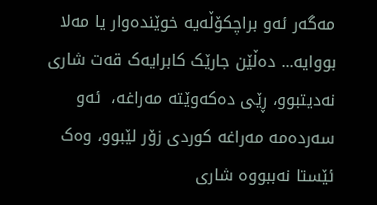مه‌گه‌ر ئه‌و براچکۆڵه‌یه‌ خوێنده‌وار یا مه‌لا بووایه‌... ده‌ڵێن جارێک کابرایه‌ک قه‌ت شاری نه‌دیتبوو، ڕێی ده‌که‌وێته‌ مه‌راغه‌،  ئه‌و سه‌رده‌مه‌ مه‌راغه‌ کوردی زۆر لێبوو، وه‌ک ئێستا نه‌ببووه‌ شاری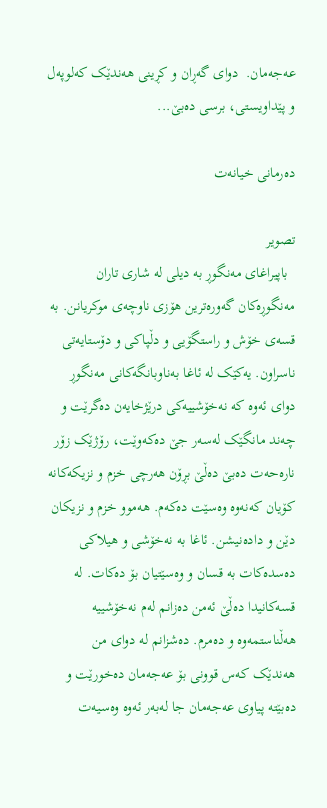عه‌جه‌مان.  دوای گه‌ڕان و کڕینی هه‌ندێک که‌لوپه‌ل و پێداویستی، برسی ده‌بێ...

دەرمانی خیانەت

تصویر
  باپیراغای مەنگوڕ بە دیلی لە شاری تاران مەنگوڕەکان گەورەترین هۆزی ناوچەی موکریانن. بە قسەی خۆش و راستگۆیی و دڵپاکی و دۆستایەتی ناسراون. یەکێک لە ئاغا بەناوبانگەکانی مەنگوڕ دوای ئەوە کە نەخۆشییەکی درێژخایەن دەگرێت و چەند مانگێک لەسەر جێ دەکەوێت، رۆژێک زۆر نارەحەت دەبێ دەڵێ بڕۆن هەرچی خزم و نزیکەکانە کۆیان کەنەوە وەسێت دەکەم. هەموو خزم و نزیکان دێن و دادەنیشن. ئاغا بە نەخۆشی و هیلاکی دەسدەکات بە قسان و وەسێتیان بۆ دەکات. لە قسەکانیدا دەڵێ ئەمن دەزانم لەم نەخۆشییە هەڵناستمەوە و دەمرم. دەشزانم لە دوای من هەندێک کەس قوونی بۆ عەجەمان دەخورێت و دەبێتە پیاوی عەجەمان جا لەبەر ئەوە وەسیەت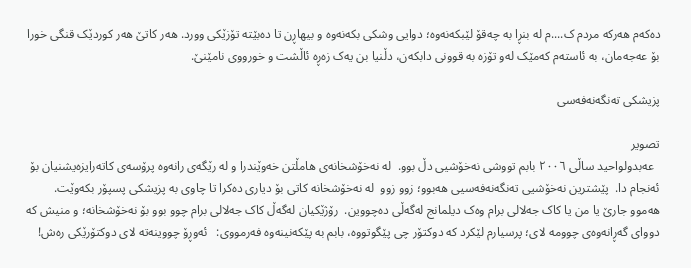دەکەم هەرکە مردم ک....م لە بنڕا بە چەقۆ لێبکەنەوە؛ دوایی وشکی بکەنەوە و بیهاڕن تا دەبێتە تۆزێکی وورد. هەر کاتێ هەر کوردێک قنگی خورا بۆ عەجەمان، بە ئاستەم کەمێک لەو تۆزە بە قوونی دابکەن، دڵنیا بن یەک زەڕە ئاڵشت و خورووی نامێنێ.

پزیشکی تەنگەنەفەسی

تصویر
  عەبدولواحید ساڵی ٢٠٠٦ بابم تووشی نەخۆشیی دڵ بوو.  لە نەخۆشخانەی هامڵتن خەوێندرا و لە رێگەی رانەوە پرۆسەی کاتەرایزەیشنیان بۆ ئەنجام دا.  پێشترین نەخۆشیی تەنگەنەفەسیی هەبوو؛ زوو زوو  لە نەخۆشخانە کاتی بۆ دیاری دەکرا تا چاوی بە پزیشکی پسپۆر بکەوێت.  هەموو جارێ یا من یا کاک جەلالی برام وەک دیلمانج لەگەڵی دەچووین.  رۆژێکیان لەگەڵ کاک جەلالی برام چوو بوو بۆ نەخۆشخانە؛ و منیش کە دووای گەڕانەوەی چوومە لای؛ پرسیارم لێکرد کە دوکتۆر چی پێگوتووە، بابم بە پێکەنینەوە فەرمووی:   ئەوڕۆ چووینەتە لای دوکتۆرێکی رەش!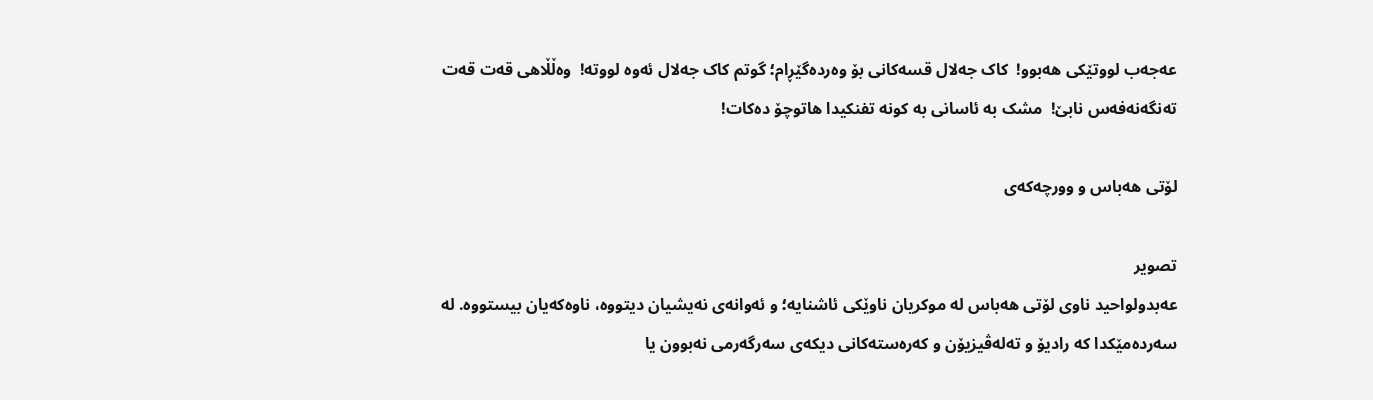عەجەب لووتێکی هەبوو!  کاک جەلال قسەکانی بۆ وەردەگێڕام؛ گوتم کاک جەلال ئەوە لووتە!  وەڵڵاهی قەت قەت تەنگەنەفەس نابێ!  مشک بە ئاسانی بە کونە تفنکیدا هاتوچۆ دەکات!

لۆتی هەباس و وورچەکەی

تصویر
عەبدولواحید ناوی لۆتی هه‌باس له‌ موكریان ناوێكی ئاشنایه‌؛ و ئه‌وانه‌ی نه‌یشیان دیتووه‌، ناوه‌كه‌یان بیستووه‌. له‌ سه‌رده‌مێكدا كه‌ رادیۆ و ته‌له‌ڤیزیۆن و كه‌ره‌سته‌كانی دیكه‌ی سه‌رگه‌رمی نه‌بوون یا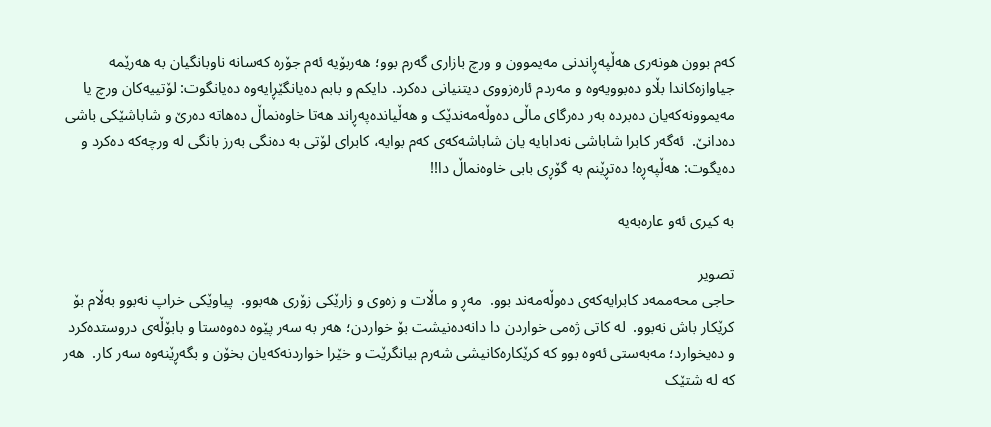كه‌م بوون هونه‌ری هه‌ڵپه‌ڕاندنی مه‌یموون و ورچ بازاری گه‌رم بوو؛ هه‌ربۆیه‌ ئه‌م جۆره‌ كه‌سانه‌ ناوبانگیان به‌ هه‌رێمه‌ جیاوازه‌كاندا بڵاو ده‌بوویه‌وه‌ و مه‌ردم ئاره‌زووی دیتنیانی ده‌كرد. دایكم و بابم ده‌یانگێڕایه‌وه‌ ده‌یانگوت: لۆتییه‌كان ورچ یا مه‌یموونه‌كه‌یان ده‌برده‌ به‌ر ده‌رگای ماڵی ده‌وڵه‌مه‌ندێک و هه‌ڵیانده‌په‌ڕاند هه‌تا خاوه‌نماڵ ده‌هاته‌ ده‌رێ و شاباشێكی باشی ده‌دانێ.  ئه‌گه‌ر كابرا شاباشی نه‌دابایه‌ یان شاباشه‌كه‌ی كه‌م بوایه‌، كابرای لۆتی به‌ ده‌نگی به‌رز بانگی له‌ ورچه‌كه‌ ده‌كرد و ده‌یگوت: هه‌ڵپه‌ڕه‌! ده‌تڕێنم به‌ گۆڕی بابی خاوه‌نماڵ دا!!

بە کیری ئەو عارەبەیە

تصویر
حاجی محەممەد کابرایەکەی دەوڵەمەند بوو.  مەڕ و ماڵات و زەوی و زارێکی زۆری هەبوو.  پیاوێکی خراپ نەبوو بەڵام بۆ کرێکار باش نەبوو.  لە کاتی ژەمی خواردن دا دانەدەنیشت بۆ خواردن؛ هەر بە سەر پێوە دەوەستا و بابۆڵەی دروستدەکرد و دەیخوارد؛ مەبەستی ئەوە بوو کە کرێکارەکانیشی شەرم بیانگرێت و خێرا خواردنەکەیان بخۆن و بگەڕێنەوە سەر کار.  هەر کە لە شتێک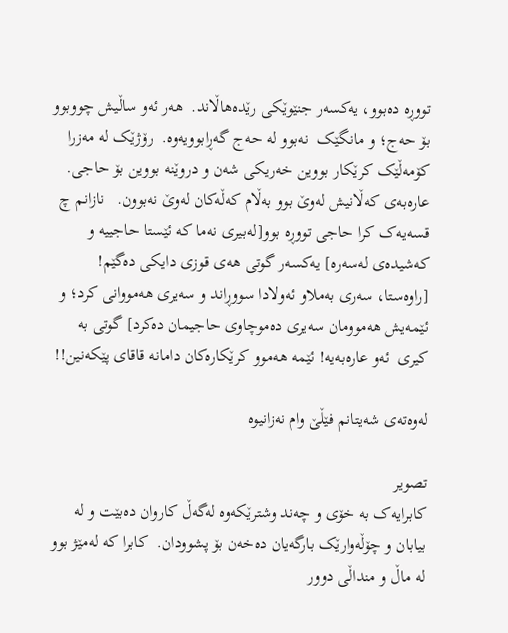تووڕە دەبوو، یەکسەر جنێوێکی رێدەهاڵاند.  هەر ئەو ساڵیش چووبوو بۆ حەج؛ و مانگێک  نەبوو لە حەج گەڕابوویەوە.  رۆژێک لە مەزرا کۆمەڵێک کرێکار بووین خەریکی شەن و دروێنە بووین بۆ حاجی.  عارەبەی کەڵانیش لەوێ بوو بەڵام کەڵەکان لەوێ نەبوون.   نازانم چ قسەیەک کرا حاجی تووڕە بوو[لەبیری نەما کە ئێستا حاجییە و کەشیدەی لەسەرە] یەکسەر گوتی هەی قوزی دایکی دەگێم!  [راوەستا، سەری بەملاو ئەولادا سووڕاند و سەیری هەمووانی کرد؛ و ئێمەیش هەموومان سەیری دەموچاوی حاجیمان دەکرد] گوتی بە کیری  ئەو عارەبەیە! ئێمە هەموو کرێکارەکان دامانە قاقای پێکەنین!!

لەوەتەی شەیتانم فێڵێ وام نەزانیوە

تصویر
کابرایەک بە خۆی و چەند وشترێکەوە لەگەڵ کاروان دەبێت و لە بیابان و چۆڵەوارێک بارگەیان دەخەن بۆ پشوودان.  کابرا کە لەمێژ بوو لە ماڵ و منداڵی دوور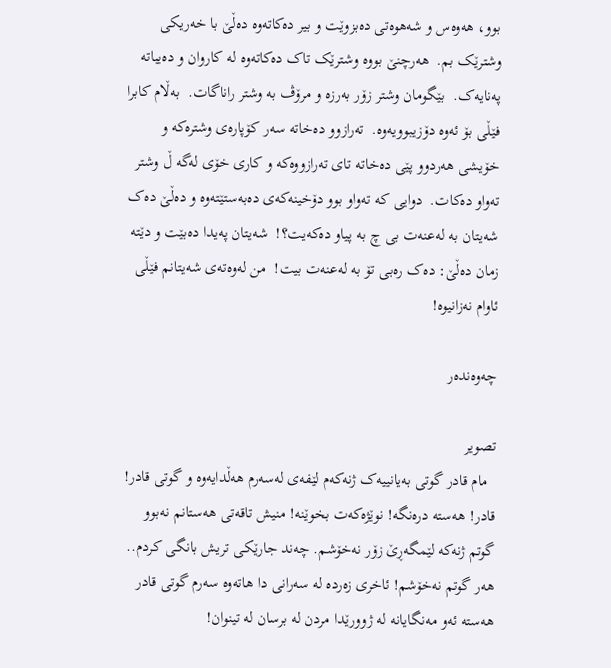بوو، هەوەس و شەهوەتی دەبزوێت و بیر دەکاتەوە دەڵێ با خەریکی وشترێک بم.  هەرچنێ بووە وشترێک تاک دەکاتەوە لە کاروان و دەیباتە پەنایەک.  بێگومان وشتر زۆر بەرزە و مرۆڤ بە وشتر راناگات.  بەڵام کابرا فێڵی بۆ ئەوە دۆزیبوویەوە.  تەرازوو دەخاتە سەر کۆپارەی وشترەکە و خۆیشی هەردوو پێی دەخاتە تای تەرازووەکە و کاری خۆی لەگە ڵ وشتر تەواو دەکات.  دوایی کە تەواو بوو دۆخینەکەی دەبەستێتەوە و دەڵێ دەک شەیتان بە لەعنەت بی چ بە پیاو دەکەیت؟!  شەیتان پەیدا دەبێت و دێتە زمان دەڵێ: دەک رەبی تۆ بە لەعنەت بیت!  من لەوەتەی شەیتانم فێڵی ئاوام نەزانیوە!

چەوەندەر

تصویر
  مام قادر گوتی بەیانییەک ژنەکەم لێفەی لەسەرم هەڵدایەوە و گوتی قادر! قادر! هەستە درەنگە! نوێژەکەت بخوێنە! منیش تاقەتی هەستانم نەبوو گوتم ژنەکە لێمگەڕێ زۆر نەخۆشم. چەند جارێکی تریش بانگی کردم.. هەر گوتم نەخۆشم! ئاخری زەردە لە سەرانی دا هاتەوە سەرم گوتی قادر هەستە ئەو مەنگایانە لە ژوورێدا مردن لە برسان لە تینوان!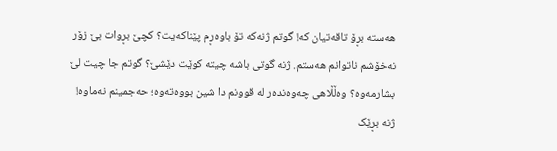هەستە بڕۆ تاقەتیان کە! گوتم ژنەکە تۆ باوەڕم پێناکەیت؟ کچێ بڕوات بێ زۆر نەخۆشم ناتوانم هەستم. ژنە گوتی باشە چیتە کوێت دێشێ؟ گوتم جا چیت لێ بشارمەوە؟ وەڵڵاهی چەوەندەر لە قوونم دا شین بووەتەوە؛ حەجمینم نەماوە! ژنە بڕێک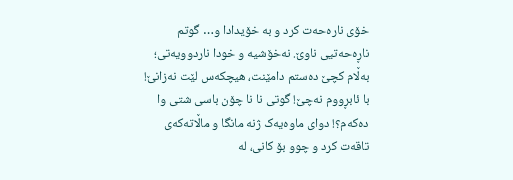خۆی نارەحەت کرد و بە خۆیدادا و… گوتم ناڕەحەتیی ناوێ. نەخۆشیە و خودا ناردوویەتی؛ بەڵام کچێ دەستم دامێنت، هیچکەس لێت نەزانێ! با ئابڕووم نەچێ! گوتی نا نا چۆن باسی شتی وا دەکەم؟! دوای ماوەیەک ژنە مانگا و ماڵاتەکەی تاقەت کرد و چوو بۆ کانی، لە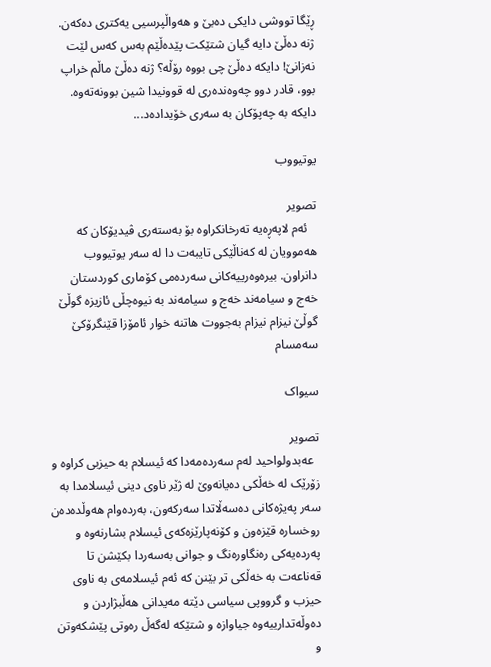ڕێگا تووشی دایکی دەبێ و هەواڵپرسیی یەکتری دەکەن. ژنە دەڵێ دایە گیان شتێکت پێدەڵێم بەس کەس لێت نەزانێ! دایکە دەڵێ چی بووە رۆڵە؟ ژنە دەڵێ ماڵم خراپ بوو، قادر دوو چەوەندەری لە قوونیدا شین بوونەتەوە. دایکە بە چەپۆکان بە سەری خۆیدادەد...

یوتیووب

تصویر
   ئەم لاپەڕەیە تەرخانکراوە بۆ بەستەری ڤیدیۆکان کە هەموویان لە کەناڵێکی تایبەت دا لە سەر یوتیووب دانراون. بیرەوەرییەکانی سەردەمی کۆماری کوردستان خەج و سیامەند خەج و سیامەند بە نیوەچڵی ئازیزە گوڵێ گوڵێ نیزام نیزام بەجووت هاتنە خوار ئامۆزا قێنگرۆکێ سەمسام

سیواک

تصویر
  عەبدولواحید لەم سەردەمەدا کە ئیسلام بە حیزبی کراوە و زۆرێک لە خەڵکی دەیانەوێ لە ژێر ناوی دینی ئیسلامدا بە سەر پەیژەکانی دەسەڵاتدا سەرکەون، بەردەوام هەوڵدەدەن روخسارە قێزەون و کۆنەپارێزەکەی ئیسلام بشارنەوە و پەردەیەکی رەنگاورەنگ و جوانی بەسەردا بکێشن تا قەناعەت بە خەڵکی تر بێنن کە ئەم ئیسلامەی بە ناوی حیزب و گرووپی سیاسی دێتە مەیدانی هەڵبژاردن و دەوڵەتدارییەوە جیاوازە و شتێکە لەگەڵ رەوتی پێشکەوتن و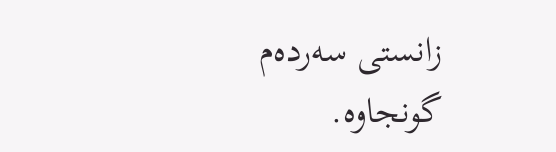زانستی سەردەم گونجاوە.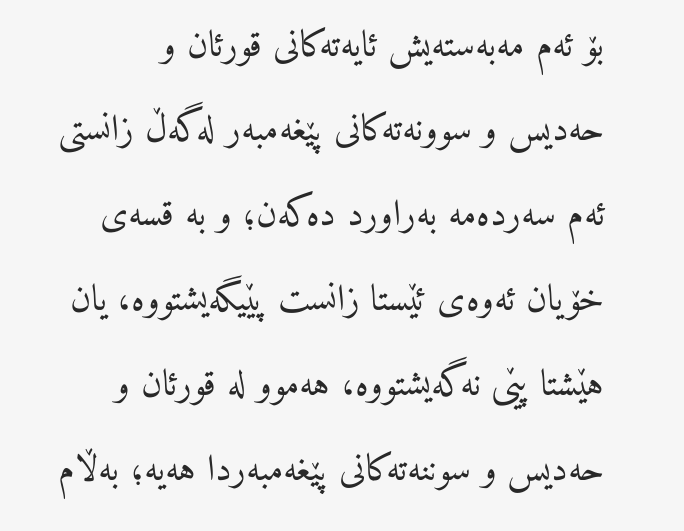بۆ ئەم مەبەستەیش ئایەتەکانی قورئان و حەدیس و سوونەتەکانی پێغەمبەر لەگەڵ زانستی ئەم سەردەمە بەراورد دەکەن؛ و بە قسەی خۆیان ئەوەی ئێستا زانست پێیگەیشتووە، یان هێشتا پێی نەگەیشتووە، هەموو لە قورئان و حەدیس و سوننەتەکانی پێغەمبەردا هەیە؛ بەڵام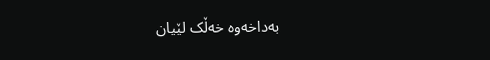بەداخەوە خەڵک لێیان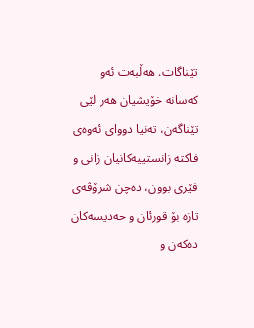تێناگات. هەڵبەت ئەو کەسانە خۆیشیان هەر لێی تێناگەن، تەنیا دووای ئەوەی فاکتە زانستییەکانیان زانی و فێری بوون، دەچن شرۆڤەی تازە بۆ قورئان و حەدیسەکان دەکەن و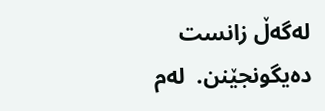لەگەڵ زانست دەیگونجێنن.  لەم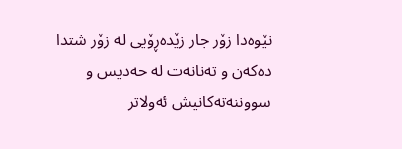نێوەدا زۆر جار زێدەڕۆیی لە زۆر شتدا دەکەن و تەنانەت لە حەدیس و سووننەتەکانیش ئەولاتر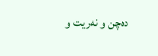دەچن و نەریت و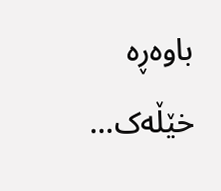باوەڕە خێڵەک...